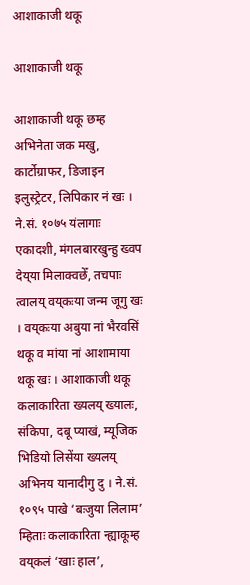आशाकाजी थकू

आशाकाजी थकू

आशाकाजी थकू छम्ह अभिनेता जक मखु, कार्टोग्राफर, डिजाइन इलुस्ट्रेटर, लिपिकार नं खः । ने.सं. १०७५ यंलागाः एकादशी, मंगलबारखुन्हु ख्वप देय्‌या मिलाक्वछेँ, तचपाः त्वालय्‌ वय्‌कःया जन्म जूगु खः । वय्‌कःया अबुया नां भैरवसिं थकू व मांया नां आशामाया थकू खः । आशाकाजी थकू कलाकारिता ख्यलय्‌ ख्यालः, संकिपा, दबू प्याखं, म्यूजिक भिडियो लिसेंया ख्यलय्‌ अभिनय यानादीगु दु । ने.सं. १०९५ पाखे ‘बःजुया लिलाम’ म्हिताः कलाकारिता न्ह्याकूम्ह वय्‌कलं ‘खाः हाल’,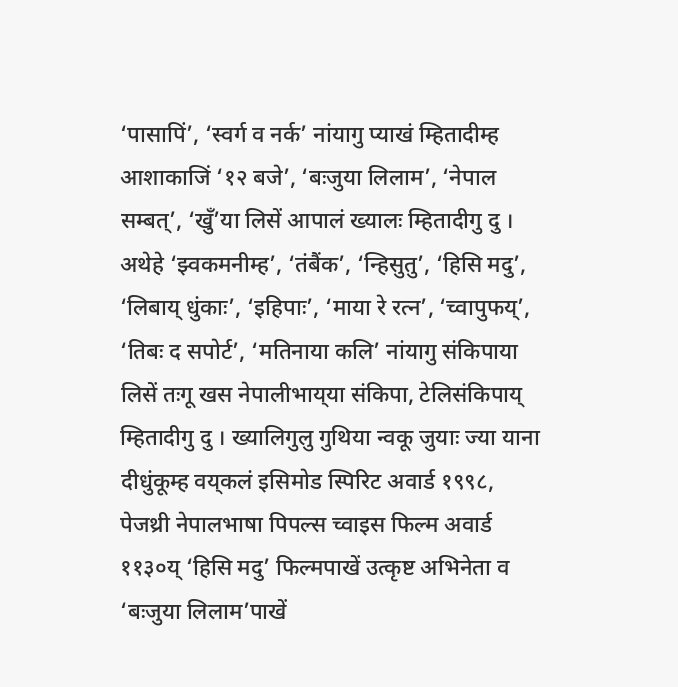‘पासापिं’, ‘स्वर्ग व नर्क’ नांयागु प्याखं म्हितादीम्ह आशाकाजिं ‘१२ बजे’, ‘बःजुया लिलाम’, ‘नेपाल सम्बत्’, ‘खुँ’या लिसें आपालं ख्यालः म्हितादीगु दु । अथेहे ‘झ्वकमनीम्ह’, ‘तंबैंक’, ‘न्हिसुतु’, ‘हिसि मदु’, ‘लिबाय्‌ धुंकाः’, ‘इहिपाः’, ‘माया रे रत्न’, ‘च्वापुफय्‌’, ‘तिबः द सपोर्ट’, ‘मतिनाया कलि’ नांयागु संकिपाया लिसें तःगू खस नेपालीभाय्‌या संकिपा, टेलिसंकिपाय्‌ म्हितादीगु दु । ख्यालिगुलु गुथिया न्वकू जुयाः ज्या याना दीधुंकूम्ह वय्‌कलं इसिमोड स्पिरिट अवार्ड १९९८, पेजथ्री नेपालभाषा पिपल्स च्वाइस फिल्म अवार्ड ११३०य्‌ ‘हिसि मदु’ फिल्मपाखें उत्कृष्ट अभिनेता व ‘बःजुया लिलाम’पाखें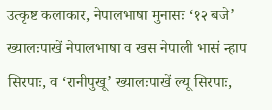उत्कृष्ट कलाकार, नेपालभाषा मुनासः ‘१२ बजे’ ख्यालःपाखें नेपालभाषा व खस नेपाली भासं न्हाप सिरपाः, व ‘रानीपुखू’ ख्यालःपाखें ल्यू सिरपाः,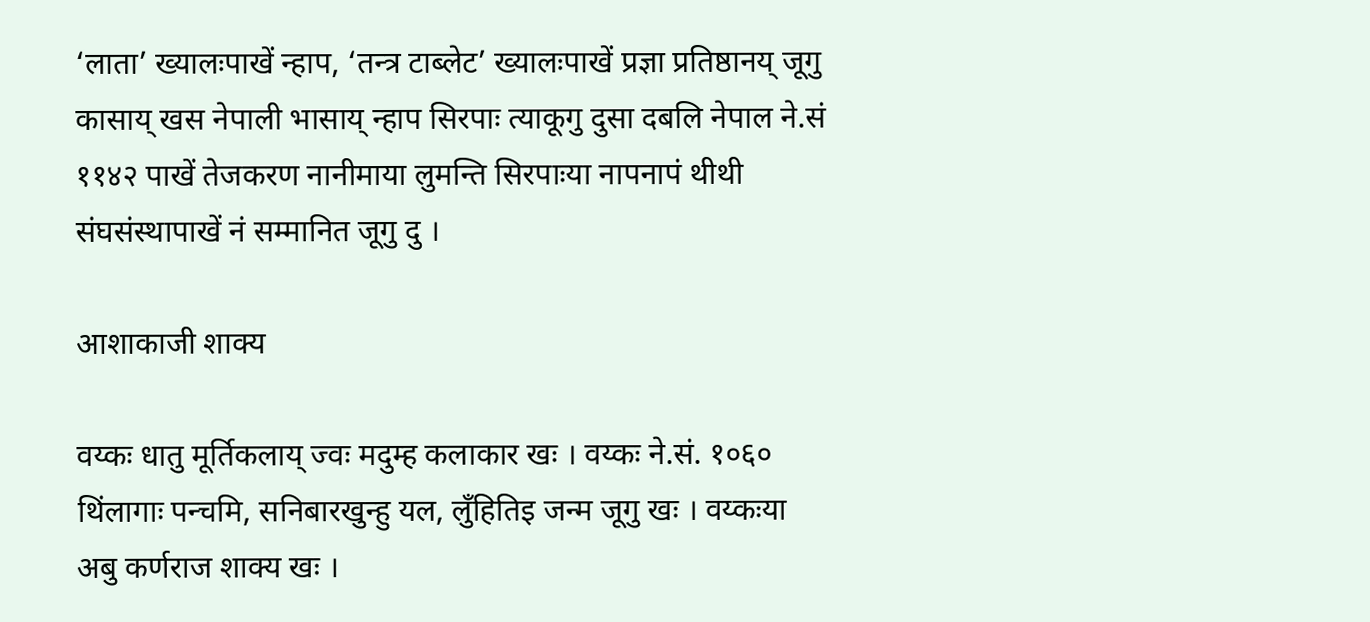‘लाता’ ख्यालःपाखें न्हाप, ‘तन्त्र टाब्लेट’ ख्यालःपाखें प्रज्ञा प्रतिष्ठानय्‌ जूगु कासाय्‌ खस नेपाली भासाय्‌ न्हाप सिरपाः त्याकूगु दुसा दबलि नेपाल ने.सं ११४२ पाखें तेजकरण नानीमाया लुमन्ति सिरपाःया नापनापं थीथी संघसंस्थापाखें नं सम्मानित जूगु दु ।

आशाकाजी शाक्य

वय्कः धातु मूर्तिकलाय् ज्वः मदुम्ह कलाकार खः । वय्कः ने.सं. १०६० थिंलागाः पन्चमि, सनिबारखुन्हु यल, लुँहितिइ जन्म जूगु खः । वय्कःया अबु कर्णराज शाक्य खः ।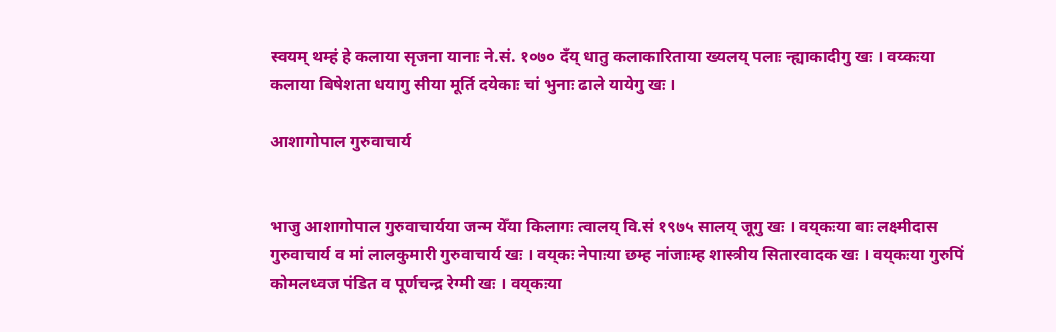स्वयम् थम्हं हे कलाया सृजना यानाः ने.सं. १०७० दँय् धातु कलाकारिताया ख्यलय् पलाः न्ह्याकादीगु खः । वय्कःया कलाया बिषेशता धयागु सीया मूर्ति दयेकाः चां भुनाः ढाले यायेगु खः ।

आशागोपाल गुरुवाचार्य


भाजु आशागोपाल गुरुवाचार्यया जन्म येँया किलागः त्वालय्‌ वि.सं १९७५ सालय्‌ जूगु खः । वय्‌कःया बाः लक्ष्मीदास गुरुवाचार्य व मां लालकुमारी गुरुवाचार्य खः । वय्‌कः नेपाःया छम्ह नांजाःम्ह शास्त्रीय सितारवादक खः । वय्‌कःया गुरुपिं कोमलध्वज पंडित व पूर्णचन्द्र रेग्मी खः । वय्‌कःया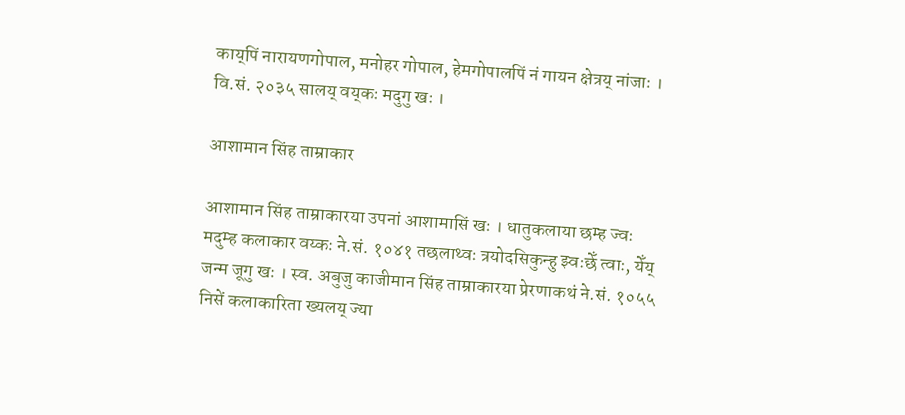काय्‌पिं नारायणगोपाल, मनोहर गोपाल, हेमगोपालपिं नं गायन क्षेत्रय्‌ नांजाः । वि.सं. २०३५ सालय्‌ वय्‌कः मदुगु खः ।

आशामान सिंह ताम्राकार

आशामान सिंह ताम्राकारया उपनां आशामासिं खः । धातुकलाया छम्ह ज्वः मदुम्ह कलाकार वय्कः ने.सं. १०४१ तछलाथ्वः त्रयोदसिकुन्हु झ्वःछेँ त्वाः, येँय् जन्म जूगु खः । स्व. अबुजु काजीमान सिंह ताम्राकारया प्रेरणाकथं ने.सं. १०५५ निसें कलाकारिता ख्यलय् ज्या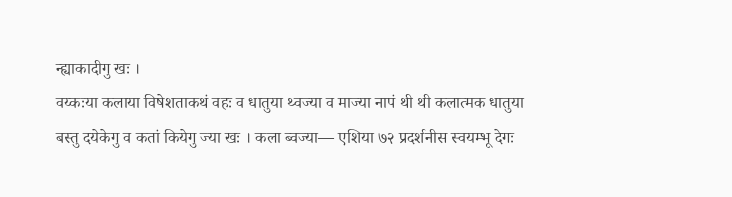न्ह्याकादीगु खः ।
वय्कःया कलाया विषेशताकथं वहः व धातुया थ्वज्या व माज्या नापं थी थी कलात्मक धातुया बस्तु दयेकेगु व कतां कियेगु ज्या खः । कला ब्वज्या— एशिया ७२ प्रदर्शनीस स्वयम्भू देगः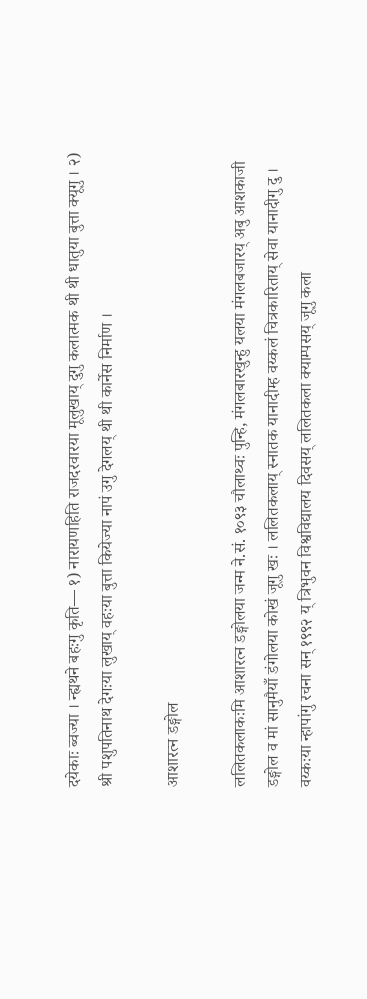दयेकाः ब्वज्या । न्ह्यथने बहःगु कृति— १) नारायणहिति राजदरवारया मूलुखाय् दुगु कलात्मक थी थी धातुया बुत्ता क्यूगु । २) श्री पशुपतिनाथ देगःया लुखाय् वहःया बुत्ता कियेज्या नापं उगु देगलय् थी थी कार्नेस निर्माण ।

आशारत्न डङ्गोल

ललितकलाकःमि आशारत्न डङ्गोलया जन्म ने.सं. १०९३ चौलाथ्वः पुन्हि, मंगलबारखुन्हु यलया मंगलबजारय् अबु आशकाजी डङ्गोल व मां सानुमैयाँ डंगोलया कोखं जूगु खः । ललितकलाय् स्नातक यानादीम्ह वय्कलं चित्रकारिताय् सेवा यानादीगु दु । वय्कःया न्हापांगु रचना सन् १९९२ य् त्रिभुवन विश्वविद्यालय दिवसय् ललितकला क्याम्पसय् जूगु कला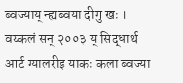ब्वज्याय् न्ह्यब्वया दीगु खः । वय्कलं सन् २००३ य् सिद्धार्थ आर्ट ग्यालरीइ याकः कला ब्वज्या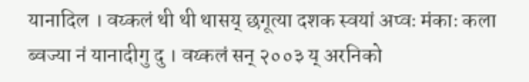यानादिल । वय्कलं थी थी थासय् छगूत्या दशक स्वयां अप्वः मंकाः कला ब्वज्या नं यानादीगु दु । वय्कलं सन् २००३ य् अरनिको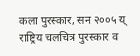कला पुरस्कार, सन २००५ य् राष्ट्रिय चलचित्र पुरस्कार व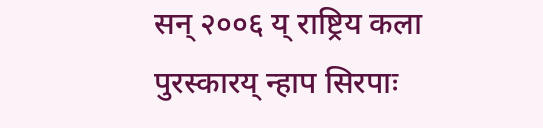सन् २००६ य् राष्ट्रिय कला पुरस्कारय् न्हाप सिरपाः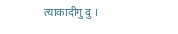त्याकादीगु दु ।